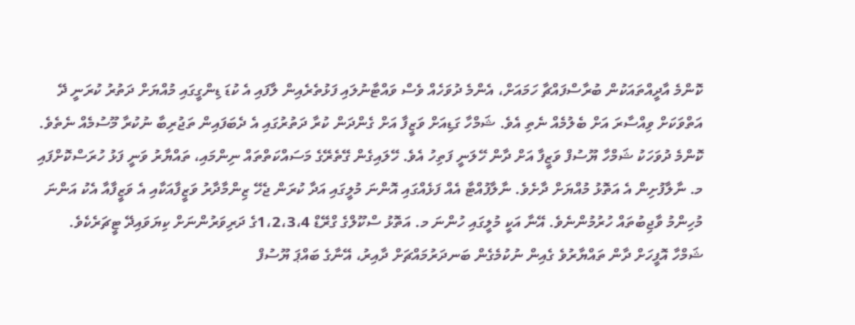ކޮންމެ އާދީއްތައަކުން ބުރާސްފައްޗާ ހަމައަށް، އެންމެ ދުވަހެއް ވެސް ވައްޓާނުލައި ފަޅުތެރެއިން ލާފައި އެ ކުޑަ ޑިންގީގައި މުއްޔަށް ދަތުރު ކުރަނީ ދޭ އަތްވަކަށް ވިއްސާރަ އަށް ބެލުމެއް ނެތި އެވެ. ޝަމްހާ ގަޑިއަށް ވަޒީފާ އަށް ގެންދަން ކުރާ ދަތުރުގައި އެ ދެބަފައިން ތަޖުރިބާ ނުކުރާ މޫސުމެއް ނެތެވެ.
ކޮންމެ ދުވަހަކު ޝަމްހާ ޔޫސުފް ވަޒީފާ އަށް ދާން ހޭލަނީ ފަތިހު އެވެ. ހޭލައިގެން ގޭތެރޭގެ މަސައްކަތްތައް ނިންމައި، ތައްޔާރު ވަނީ ފަޅު ހުރަސްކޮށްފައި މ. ނާލާފުށިން އެ އަތޮޅު މުއްޔަށް ދާށެވެ. ނާލާފުއްޓާ އެއް ފަޅެއްގައި އޮންނަ މުލީގައި އަދާ ކުރަން ޖެހޭ ޒިންމާދާރު ވަޒީފާއަކާއި އެ ވަޒީފާއާ އެކު އަންނަ މުހިންމު ވާޖިބުތައް ހުރުމުންނެވެ. އޭނާ އަކީ މުލީގައި ހުންނަ މ. އަތޮޅު ސްކޫލްގެ ގްރޭޑް 1،2،3،4ގެ ދަރިވަރުންނަށް ކިޔަވައިދޭ ޓީޗަރެކެވެ.
ޝަމްހާ އޮފީހަށް ދާން ތައްޔާރުވެ ގެއިން ނުކުމެގެން ބަނދަރުމައްޗަށް ދާއިރު، އޭނާގެ ބައްޕަ ޔޫސުފް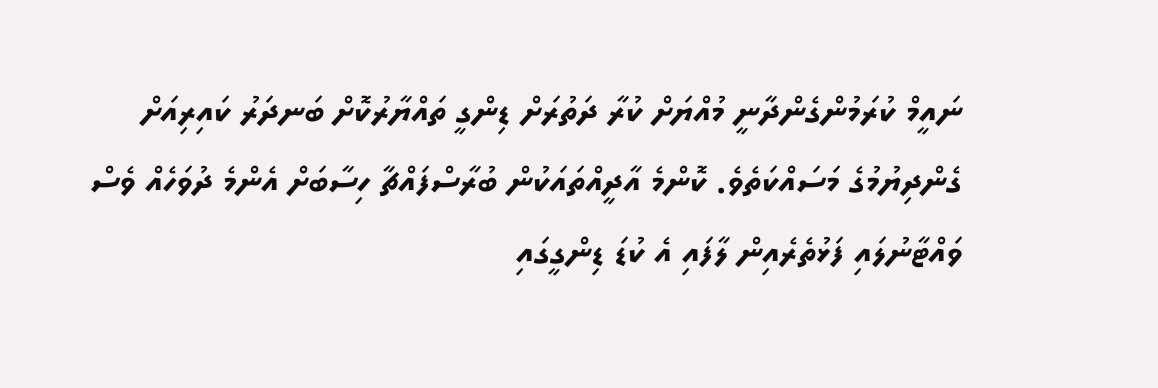ނައީމް ކުރަމުންގެންދާނީ މުއްޔަށް ކުރާ ދަތުރަށް ޑިންގީ ތައްޔާރުކޮށް ބަނދަރު ކައިރިއަށް ގެންދިޔުމުގެ މަސައްކަތެވެ. ކޮންމެ އާދީއްތައަކުން ބުރާސްފައްޗާ ހިސާބަށް އެންމެ ދުވަހެއް ވެސް ވައްޓާނުލައި ފަޅުތެރެއިން ލާފައި އެ ކުޑަ ޑިންގީގައި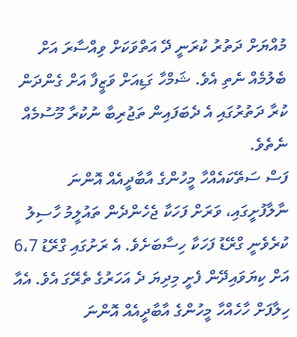މުއްޔަށް ދަތުރު ކުރަނީ ދޭ އަތްވަކަށް ވިއްސާރަ އަށް ބެލުމެއް ނެތި އެވެ. ޝަމްހާ ގަޑިއަށް ވަޒީފާ އަށް ގެންދަން ކުރާ ދަތުރުގައި އެ ދެބަފައިން ތަޖުރިބާ ނުކުރާ މޫސުމެއް ނެތެވެ.
ފަސް ސަތޭކައެއްހާ މީހުންގެ އާބާދީއެއް އޮންނަ ނާލާފުށީގައި، ވަރަށް ފަހަކާ ޖެހެންދެން ތައުލީމު ހާސިލު ކުރެވެނީ ގްރޭޑު ފަހަކާ ހިސާބަށެވެ. އެ ރަށުގައި ގްރޭޑު 6،7 އަށް ކިޔަވައިދޭން ފެށީ މިދިޔަ ދެ އަހަރުގެ ތެރޭގަ އެވެ. އެއާ ހިލާފަށް ހާހެއްހާ މީހުންގެ އާބާދީއެއް އޮންނަ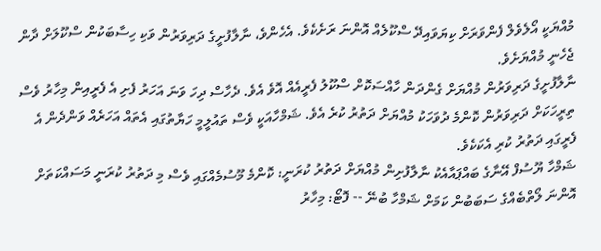މުއްޔަކީ އޯލެވެލް ފެންވަރަށް ކިޔަވައިދޭ ސްކޫލެއް އޮންނަ ރަށެކެވެ. އެހެންވެ، ނާލާފުށީގެ ދަރިވަރުން ވަކި ހިސާބަކުން ސްކޫލަށް ދާން ޖެހެނީ މުއްޔަށެވެ.
ނާލާފުށީގެ ދަރިވަރުން މުއްޔަށް ގެންދަން ހާއްސަކޮށް ސްކޫލު ފެރީއެއް އޮވެ އެވެ. ދެހާސް ދިހަ ވަނަ އަހަރު ފެށި އެ ފެރީއިން މިހާރު ވެސް ތިރީހަކަށް ދަރިވަރުން ކޮންމެ ދުވަހަކު މުއްޔަށް ދަތުރު ކުރެ އެވެ. ޝަމްހާއަކީ ވެސް ތައުލީމީ ހަޔާތުގައި އެތައް އަހަރެއް ވަންދެން އެ ފެރީގައި ދަތުރު ކުރި އެކަކެވެ.
ޝަމްހާ ޔޫސުފް އޭނާގެ ބައްޕައާއެކު ނާލާފުށިން މުއްޔަށް ދަތުރު ކުރަނީ: ކޮންމެ މޫސުމެއްގައި ވެސް މި ދަތުރު ކުރަނީ މަސައްކަތަށް އޮންނަ ލޯތްބެއްގެ ސަބަބުން ކަމަށް ޝަމްހާ ބުނޭ -- ފޮޓޯ: މިހާރު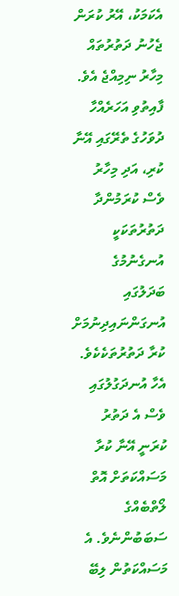އެކަމަކު، އޭރު ކުރަން ޖެހުނު ދަތުރުތައް މިހާރު ނިމިއްޖެ އެވެ. ފާއިތުވި އަހަރެއްހާ ދުވަހުގެ ތެރޭގައި އޭނާ ކުރި، އަދި މިހާރު ވެސް ކުރަމުންދާ ދަތުރުތަކަކީ އުނގެނުމުގެ ބަދަލުގައި އުނގަންނައިދިނުމަށް ކުރާ ދަތުރުތަކެކެވެ. އެހާ އުނދަގުލުގައި ވެސް އެ ދަތުރު ކުރަނީ އޭނާ ކުރާ މަސައްކަތަށް އޮތް ލޯތްބެއްގެ ސަބަބުންނެވެ. އެ މަސައްކަތުން ލިބޭ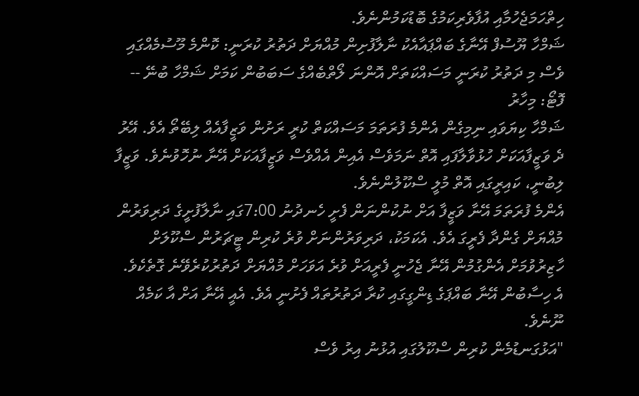ހިތްހަމަޖެހުމާއި އުފާވެރިކަމުގެ ބޮޑުކަމުންނެވެ.
ޝަމްހާ ޔޫސުފް އޭނާގެ ބައްޕައާއެކު ނާލާފުށިން މުއްޔަށް ދަތުރު ކުރަނީ: ކޮންމެ މޫސުމެއްގައި ވެސް މި ދަތުރު ކުރަނީ މަސައްކަތަށް އޮންނަ ލޯތްބެއްގެ ސަބަބުން ކަމަށް ޝަމްހާ ބުނޭ -- ފޮޓޯ: މިހާރު
ޝަމްހާ ކިޔަވައި ނިމިގެން އެންމެ ފުރަތަމަ މަސައްކަތް ކުރީ ރަށުން ވަޒީފާއެއް ލިބޭތޯ އެވެ. އޭރު ދެ ވަޒީފާއަކަށް ހުޅުވާލާފައި އޮތް ނަމަވެސް އެއިން އެއްވެސް ވަޒީފާއަކަށް އޭނާ ނުހޮވުނެވެ. ވަޒީފާ ލިބުނީ، ކައިރީގައި އޮތް މުލީ ސްކޫލުންނެވެ.
އެންމެ ފުރަތަމަ އޭނާ ވަޒީފާ އަށް ނުކުންނަން ފެށީ ހެނދުނު 7:00ގައި ނާލާފުށީގެ ދަރިވަރުން މުއްޔަށް ގެންދާ ފެރީގަ އެވެ. އެކަމަކު، ދަރިވަރުންނަށް ވުރެ ކުރިން ޓީޗަރުން ސްކޫލަށް ހާޒިރުވުމަށް އެންގުމުން އޭނާ ޖެހުނީ ފެރީއަށް ވުރެ އަވަހަށް މުއްޔަށް ދަތުރުކުރެވޭނެ ގޮތެކެވެ. އެ ހިސާބުން އޭނާ ބައްޕަގެ ޑިންގީގައި ކުރާ ދަތުރުތައް ފެށުނީ އެވެ. އެއީ އޭނާ އަށް އާ ކަމެއް ނޫނެވެ.
"އަޅުގަނޑުމެން ކުރިން ސްކޫލުގައި އުޅުނު އިރު ވެސް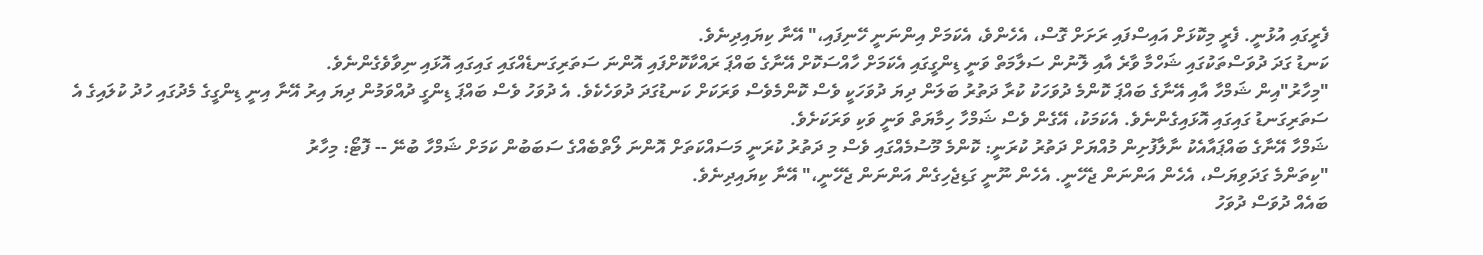ފެރީގައި އުޅުނީ. ފެރީ މިކޮޅަށް އައިސްފައި ރަށަށް ގޮސް، އެހެންވެ، އެކަމަށް އިންނަނީ ހޭނިފައި،" އޭނާ ކިޔައިދިނެވެ.
ކަނޑު ގަދަ ދުވަސްތަކުގައި ޝަހްމާ ވާރެ އާއި ލޮނުން ސަލާމަތް ވަނީ ޑިންގީގައި އެކަމަށް ހާއްސަކޮށް އޭނާގެ ބައްޕަ ރައްކާކޮށްފައި އޮންނަ ސަތަރިގަނޑެއްގައި ގައިގައި އޮޅައި ނިވާވެގެންނެވެ.
"މިހާރު"އިން ޝަމްހާ އާއި އޭނާގެ ބައްޕަ ކޮންމެ ދުވަހަކު ކުރާ ދަތުރު ބަލަން ދިޔަ ދުވަހަކީ ވެސް ކޮންމެވެސް ވަރަކަށް ކަނޑުގަދަ ދުވަހެކެވެ. އެ ދުވަހު ވެސް ބައްޕަ ޑިންގީ ދުއްވަމުން ދިޔަ އިރު އޭނާ އިނީ ޑިންގީގެ މެދުގައި ހުދު ކުލައިގެ އެ ސަތަރިގަނޑު ގައިގައި އޮޅައިގެންނެވެ. އެކަމަކު، އޭގެން ވެސް ޝަމްހާ ހިމާޔަތް ވަނީ ވަކި ވަރަކަށެވެ.
ޝަމްހާ އޭނާގެ ބައްޕައާއެކު ނާލާފުށިން މުއްޔަށް ދަތުރު ކުރަނީ: ކޮންމެ މޫސުމެއްގައި ވެސް މި ދަތުރު ކުރަނީ މަސައްކަތަށް އޮންނަ ލޯތްބެއްގެ ސަބަބުން ކަމަށް ޝަމްހާ ބުނޭ -- ފޮޓޯ: މިހާރު
"ކިތަންމެ ގަދަވިޔަސް، އެހެން އަންނަން ޖެހޭނީ. އެހެން ނޫނީ ގަޑިޖެހިގެން އަންނަން ޖެހޭނީ،" އޭނާ ކިޔައިދިނެވެ.
ބައެއް ދުވަސް ދުވަހު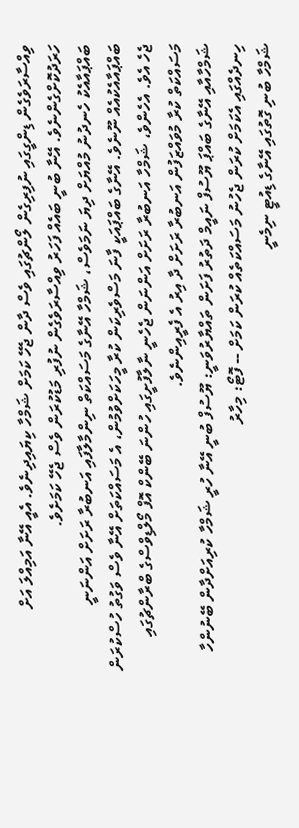ވިއްސާރަވެގެން ޑިންގީގައި ނުފިރިގެން ލޯންޗުގައި ވެސް ދާން ޖެހޭ ކަމަށް ޝަމްހާ ކިޔައިދިނެވެ. އެއީ އޭނާ އަމިއްލަ އަށް ހަރަދުކޮށްގެންނެވެ. އޭނާ ބުނީ ބައެއް ފަހަރު ވިއްސާރަވެގެން ނުފުރި މަޑުކުރަން ވެސް ޖެހޭ ކަމަށެވެ.
ބައްޕައާއެކު ހެނދުނު މުއްޔަށް ދިޔަ ނަމަވެސް، ޝަމްހާ އޭނާގެ މަސައްކަތް ނިންމާލާފައި އަނބުރާ ރަށަށް އަންނަނީ ބައްޕައާއެކުއެއް ނޫނެވެ. އޭނާގެ ބައްޕައަކީ ފާނަ މަސްވެރިކަން ކުރާ މީހަކަށްވުމުން، އެ މަސައްކަތަށް އޭނާ ވެސް ވަގުތު ހުސްކުރަން ޖެހެ އެވެ. އެހެންވެ، ޝަމްހާ އަނބުރާ ރަށަށް އަންނަން ޖެހެނީ ނާލާފުށީގައި ހުންނަ ބޭންކް އޮފް މޯލްޑިވްސްގެ ބްރާންޗުގައި މަސައްކަތް ކުރާ މުވައްޒަފުން އަނބުރާ ރަށަށް ދާ އިރު އެ ފެރީއިންނެވެ.
ޝަމްހާއާއި އޭނާގެ ބައްޕަ ޔޫސުފް ނައީމް ދަތުރު ފަށަން ތައްޔާރުވަނީ: ޔޫސުފް ބުނީ އޭނާ ހުރީ ޝަމްހާ ކުރިއަށްދާން ބޭނުންހާ ހިނދެއްގައި އެކަމަށް ކުރަން ޖެހުނު މަސައްކަތެއް ކުރަން ކަމަށް -- ފޮޓޯ: މިހާރު
ޝަމްހާ ބުނި ގޮތުގައި އޭނާގެ ޑިއުޓީ ނިމެނީ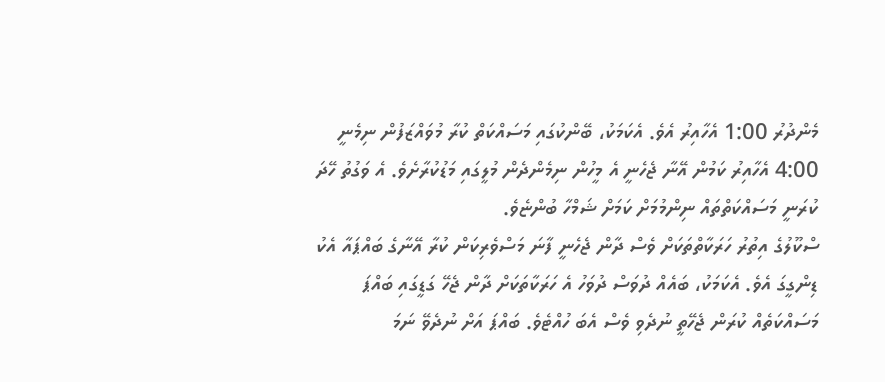މެންދުރު 1:00 އެހާއިރު އެވެ. އެކަމަކު، ބޭންކުގައި މަސައްކަތް ކުރާ މުވައްޒަފުން ނިމެނީ 4:00 އެހާއިރު ކަމުން އޭނާ ޖެހެނީ އެ މީހުން ނިމެންދެން މުލީގައި މަޑުކުރާށެވެ. އެ ވަގުތު ހޭދަ ކުރަނީ މަސައްކަތްތައް ނިންމުމަށް ކަމަށް ޝަމްހާ ބުންޏެވެ.
ސްކޫލުގެ އިތުރު ހަރަކާތްތަކަށް ވެސް ދާން ޖެހެނީ ފާނަ މަސްވެރިކަން ކުރާ އޭނާގެ ބައްޕައާ އެކު ޑިންގީގަ އެވެ. އެކަމަކު، ބައެއް ދުވަސް ދުވަހު އެ ހަރަކާތަކަށް ދާން ޖެހޭ ގަޑީގައި ބައްޕަ މަސައްކަތެއް ކުރަން ޖެހޭތީ ނުދެވި ވެސް އެބަ ހުއްޓެވެ. ބައްޕަ އަށް ނުދެވޭ ނަމަ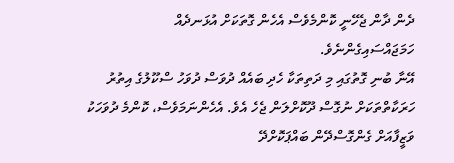ދެން ދާން ޖެހޭނީ ކޮންމެވެސް އެހެން ގޮތަކަށް އުޅަނދެއް ހަމަޖައްސައިގެންނެވެ.
އޭނާ ބުނި ގޮތުގައި މި ދަތިތަކާ ހެދި ބައެއް ދުވަސް ދުވަހު ސްކޫލުގެ އިތުރު ހަރަކާތްތަކަށް ނުގޮސް ދޫކޮށްލަން ޖެހެ އެވެ. އެހެންނަމަވެސް، ކޮންމެ ދުވަހަކު ވަޒީފާއަށް ގެންގޮސްދޭން ބައްޕަކޮށްދޭ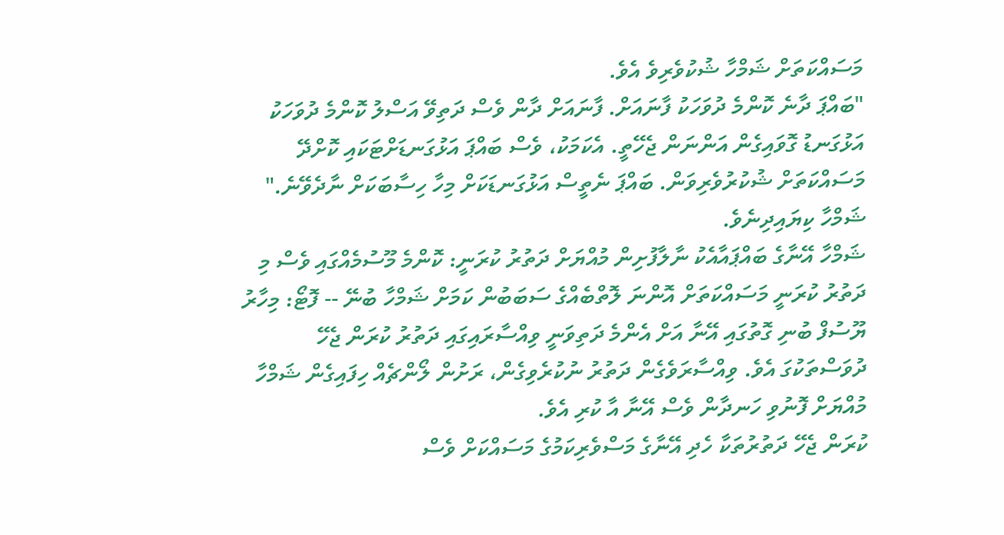މަސައްކަތަށް ޝަމްހާ ޝުކުވެރިވެ އެވެ.
"ބައްޕަ ދާނެ ކޮންމެ ދުވަހަކު ފާނައަށް. ފާނައަށް ދާން ވެސް ދަތިވޭ އަސްލު ކޮންމެ ދުވަހަކު އަޅުގަނޑު ގޮވައިގެން އަންނަން ޖެހޭތީ. އެކަމަކު، ވެސް ބައްޕަ އަޅުގަނޑަށްޓަކައި ކޮށްދޭ މަސައްކަތަށް ޝުކުރުވެރިވަން. ބައްޕަ ނެތީސް އަޅުގަނޑަކަށް މިހާ ހިސާބަކަށް ނާދެވޭނެ." ޝަމްހާ ކިޔައިދިނެވެ.
ޝަމްހާ އޭނާގެ ބައްޕައާއެކު ނާލާފުށިން މުއްޔަށް ދަތުރު ކުރަނީ: ކޮންމެ މޫސުމެއްގައި ވެސް މި ދަތުރު ކުރަނީ މަސައްކަތަށް އޮންނަ ލޮތްބެއްގެ ސަބަބުން ކަމަށް ޝަމްހާ ބުނޭ -- ފޮޓޯ: މިހާރު
ޔޫސުފް ބުނި ގޮތުގައި އޭނާ އަށް އެންމެ ދަތިވަނީ ވިއްސާރައިގައި ދަތުރު ކުރަން ޖެހޭ ދުވަސްތަކުގަ އެވެ. ވިއްސާރަވެގެން ދަތުރު ނުކުރެވިގެން، ރަށުން ލޯންޗެއް ހިފައިގެން ޝަމްހާ މުއްޔަށް ފޮނުވި ހަނދާން ވެސް އޭނާ އާ ކުރި އެވެ.
ކުރަން ޖެހޭ ދަތުރުތަކާ ހެދި އޭނާގެ މަސްވެރިކަމުގެ މަސައްކަށް ވެސް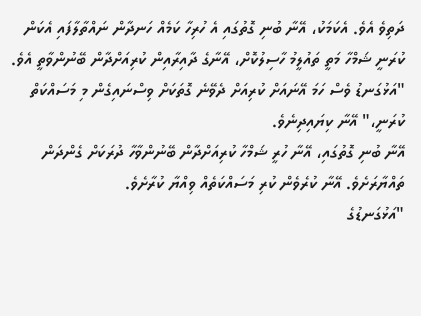ދަތިވެ އެވެ. އެކަމަކު، އޭނާ ބުނި ގޮތުގައި އެ ހުރިހާ ކަމެއް ހަނދާން ނައްތާލާފައި އެކަން ކުރަނީ ޝަމްހާ މަތީ ތައުލީމު ހާސިލުކޮށް، އޭނާގެ ދާއިރާއިން ކުރިއަށްދާން ބޭނުންވާތީ އެވެ.
"އަޅުގަނޑު ވެސް ހަމަ އޭނައަށް ކުރިއަށް ދެވޭނެ ގޮތަކަށް ވިސްނައިގެން މި މަސައްކަތް ކުރަނީ،" އޭނާ ކިޔައިދިނެވެ.
އޭނާ ބުނި ގޮތުގައި، އޭނާ ހުރީ ޝަމްހާ ކުރިއަށްދާން ބޭނުންވާހާ ދުރަކަށް ގެންދަން ތައްޔާރަށެވެ. އޭނާ ކުރެވެން ކުރި މަސައްކަތެއް ވިއްޔާ ކުރާށެވެ.
"އަޅުގަނޑުގެ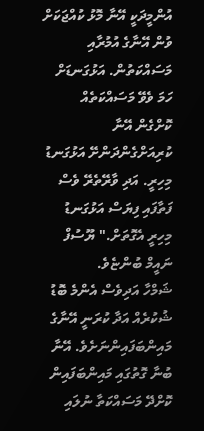އުންމީދަކީ އޭނާ މޮޅު ކުއްޖަކަށް ވުން އޭނާގެ އުމުރާއި މަސައްކަތުން. އަޅުގަނޑަށް ހަމަ ވެވޭ މަސައްކަތެއް ކޮށްގެން އޭނާ ކުރިއަށްގެންދަންށޭ އަޅުގަނޑު މިހިރީ. އަދި ވާރޭތެރޭ ވެސް ފަތާފައި ފިޔަސް އަޅުގަނޑު މިހިރީ އެގޮތަށް." ޔޫސުފް ނައީމް ބުންޏެވެ.
ޝަމްހާ އަދިވެސް އެންމެ ބޮޑު ޝުކުރެއް އަދާ ކުރަނީ އޭނާގެ މައިންބަފައިންނަށެވެ. އޭނާ ބުނާ ގޮތުގައި މައިންބަފައިން ކޮށްދޭ މަސައްކަތާ ނުލައި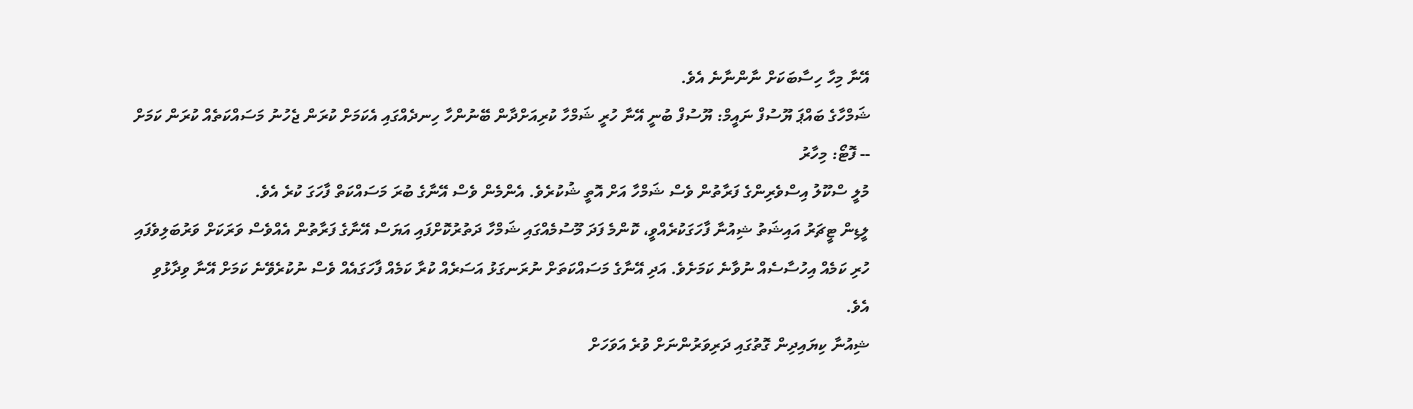އޭނާ މިހާ ހިސާބަކަށް ނާންނާނެ އެވެ.
ޝަމްހާގެ ބައްޕަ ޔޫސުފް ނައީމް: ޔޫސުފް ބުނީ އޭނާ ހުރީ ޝަމްހާ ކުރިއަށްދާން ބޭނުންހާ ހިނދެއްގައި އެކަމަށް ކުރަން ޖެހުނު މަސައްކަތެއް ކުރަން ކަމަށް -- ފޮޓޯ: މިހާރު
މުލީ ސްކޫލު އިސްވެރިންގެ ފަރާތުން ވެސް ޝަމްހާ އަށް އޮތީ ޝުކުރެވެ. އެންމެން ވެސް އޭނާގެ ބުރަ މަސައްކަތް ފާހަގަ ކުރެ އެވެ.
ލީޑިން ޓީޗަރު އައިޝަތު ޝިއުނާ ފާހަގަކުރެއްވީ، ކޮންމެ ފަދަ މޫސުމެއްގައި ޝަމްހާ ދަތުރުކޮށްފައި އަޔަސް އޭނާގެ ފަރާތުން އެއްވެސް ވަރަކަށް ވަރުބަލިވެފައި ހުރި ކަމެއް އިހުސާސެއް ނުވާނެ ކަމަށެވެ. އަދި އޭނާގެ މަސައްކަތަށް ނުރަނގަޅު އަސަރެއް ކުރާ ކަމެއް ފާހަގައެއް ވެސް ނުކުރެވޭނެ ކަމަށް އޭނާ ވިދާޅުވި އެވެ.
ޝިއުނާ ކިޔައިދިން ގޮތުގައި ދަރިވަރުންނަށް ވުރެ އަވަހަށް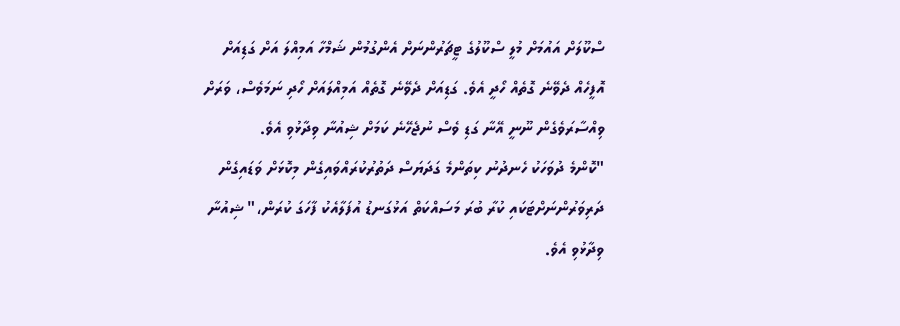ސްކޫލަށް އައުމަށް މުލީ ސްކޫލުގެ ޓީޗަރުންނަށް އެންގުމުން ޝަމްހާ އަމިއްލަ އަށް ގަޑިއަށް އޮފީހެއް ދެވޭނެ ގޮތެއް ހޯދީ އެވެ. ގަޑިއަށް ދެވޭނެ ގޮތެއް އަމިއްލައަށް ހޯދި ނަމަވެސް، ވަރަށް ވިއްސާރަވެގެން ނޫނީ އޭނާ ގަޑި ވެސް ނުޖެހޭނެ ކަމަށް ޝިއުނާ ވިދާޅުވި އެވެ.
"ކޮންމެ ދުވަހަކު ހެނދުނު ކިތަންމެ ގަދަޔަސް ދަތުރުކުރައްވައިގެން މިކޮޅަށް ވަޑައިގެން ދަރިވަރުންނަށްޓަކައި ކުރާ ބުރަ މަސައްކަތް އަޅުގަނޑު އުފަލާއެކު ފާހަގަ ކުރަން،" ޝިއުނާ ވިދާޅުވި އެވެ.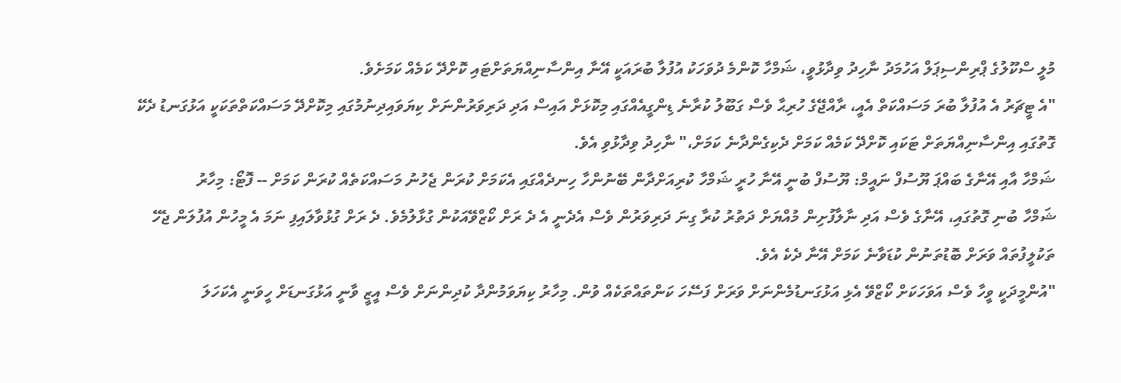މުލީ ސްކޫލުގެ ޕްރިންސިޕަލް އަހުމަދު ނާހިދު ވިދާޅުވީ، ޝަމްހާ ކޮންމެ ދުވަހަކު އުފުލާ ބުރައަކީ އޭނާ އިންސާނިއްޔަތަށްޓައި ކޮށްދޭ ކަމެއް ކަމަށެވެ.
"އެ ޓީޗަރު އެ އުފުލާ ބުރަ މަސައްކަތް އެއީ، ރާއްޖޭގެ ހުރިޙާ ވެސް ގަބޫލު ކުރާނެ ޑިންގީއެއްގައި މިކޮޅަށް އައިސް އަދި ދަރިވަރުންނަށް ކިޔަވައިދިނުމުގައި މިކޮށްދޭ މަސައްކަތްތަކަކީ އަޅުގަނޑު ދެކޭ ގޮތުގައި އިންސާނިއްޔަތަށް ޓަކައި ކޮށްދޭ ކަމެއް ކަމަށް ދެކިގެންދާނެ ކަމަށް،" ނާހިދު ވިދާޅުވި އެވެ.
ޝަމްހާ އާއި އޭނާގެ ބައްޕަ ޔޫސުފް ނައީމް: ޔޫސުފް ބުނީ އޭނާ ހުރީ ޝަމްހާ ކުރިއަށްދާން ބޭނުންހާ ހިނދެއްގައި އެކަމަށް ކުރަން ޖެހުނު މަސައްކަތެއް ކުރަން ކަމަށް -- ފޮޓޯ: މިހާރު
ޝަމްހާ ބުނި ގޮތުގައި، އޭނާގެ ވެސް އަދި ނާލާފުށިން މުއްޔަށް ދަތުރު ކުރާ ގިނަ ދަރިވަރުން ވެސް އެދެނީ އެ ދެ ރަށް ކޯޒްވޭއަކުން ގުޅާލުމެވެ. ދެ ރަށް ގުޅުވާލައިފި ނަމަ އެ މީހުން އުފުލަން ޖެހޭ ތަކުލީފުތައް ވަރަށް ބޮޑުތަނުން ކުޑަވާނެ ކަމަށް އޭނާ ދެކެ އެވެ.
"އުންމީދަކީ ވީހާ ވެސް އަވަހަކަށް ކޯޒްވޭ އެޅި އަޅުގަނޑުމެންނަށް ވަރަށް ފަސޭހަ ކަންތައްތަކެއް ވުން. މިހާރު ކިޔަވަމުންދާ ކުދިންނަށް ވެސް އީޒީ ވާނީ އަޅުގަނޑަށް ހީވަނީ އެކަހަލަ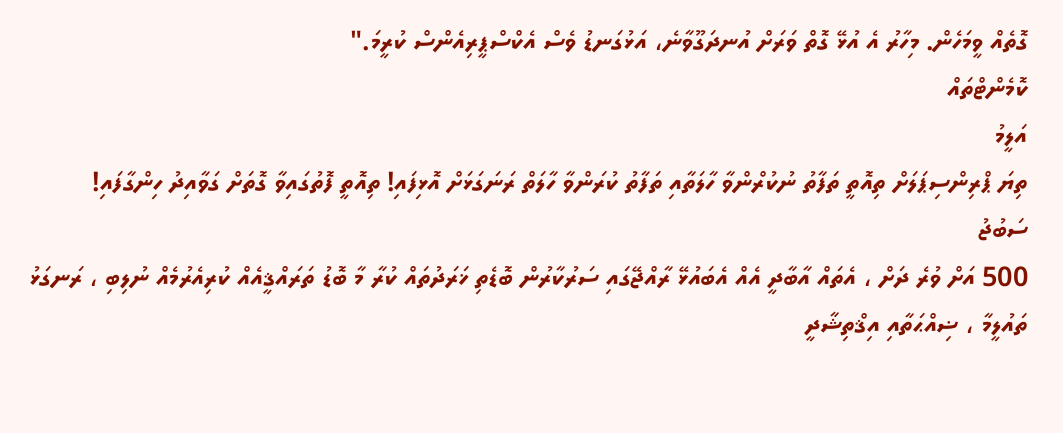ގޮތެއް ވީމަހެން. މިހާރު އެ އުޅޭ ގޮތް ވަރަށް އުނދަގޫވާނެ، އަޅުގަނޑު ވެސް އެކްސްޕީރިއެންސް ކުރީމަ."
ކޮމެންޓްތައް
އަލީމު
ތިޔަ ޕްރިންސިޕަލަށް ތިއޮތީ ތަފާތު ނުކުރްންވާ ހާލަތާއި ތަފާތު ކުރަންވާ ހާލަތް ރަނަގަޅަށް އޮޅިފައި! ތިއޮތީ ފޮތުގައިވާ ގޮތަށް ގަވާއިދު ހިންގާފައި!
ސަބުޖު
500 އަށް ވުރެ ދަށް ، އެތައް އާބާދީ އެއް އެބައުޅޭ ރާއްޖޭގައި ސަރުކާރުން ބޮޑެތި ޚަރަދުތައް ކުރާ މާ ބޮޑު ތަރައްޤީއެއް ކުރިއެރުމެއް ނުލިބި ، ރަނގަޅު ތައުލީމާ ، ޟިއްޙަތާއި އިޤްތިޝާދީ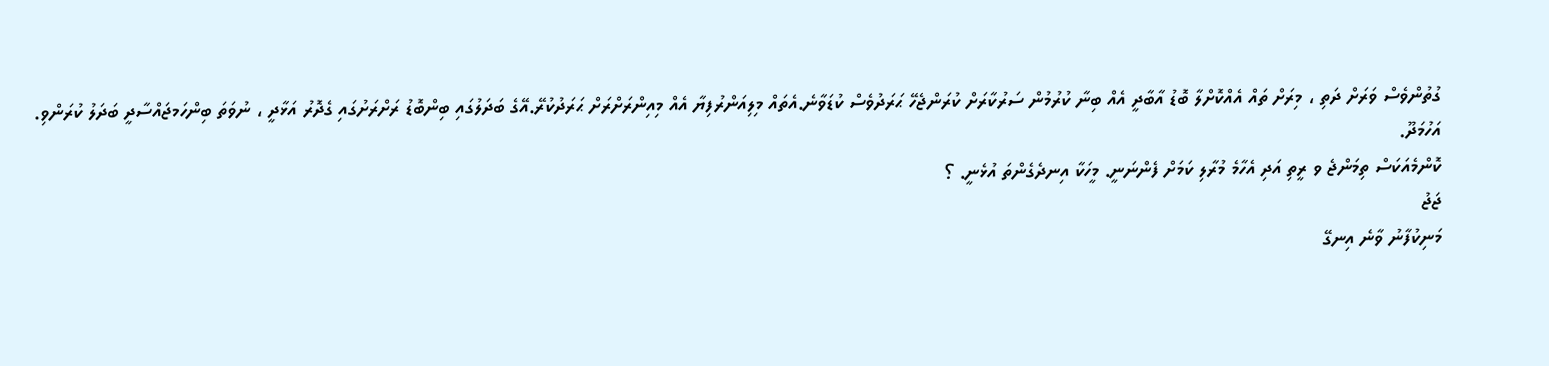ގުތުންވެސް ވަރަށް ދަތި ، މިރަށް ތައް އެއްކޮށްލާ ބޮޑު އާބާދީ އެއް ބިނާ ކުރުމުން ސަރުކާރަށް ކުރަންޖެހޭ ޙަރަދުވެސް ކުޑަވާނެ.އެތައް މިލިއަންރުފިޔާ އެއް މިއިންރަށްރަށް ޙަރަދުކުރޭ.އޭގެ ބަދަލުގައި ބިންބޮޑު ރަށްރަށުގައި ގެދޮރު އަޅާދީ ، ނުވަތަ ބިންހަމޖައްސާދީ ބަދަލު ކުރަންވި.
އަހުމަދޫ.
ކޮންމެއަކަސް ތިމަންޖެ ވ ރީތި އަދި އެހާމެ މުރާލި ކަމަށް ފެންނަނީ. މީހަކާ އިނދެގެންތަ އުޅެނީ. ؟
ޖަޖު
މަނިކުފާނު ވާނެ އިނގޭ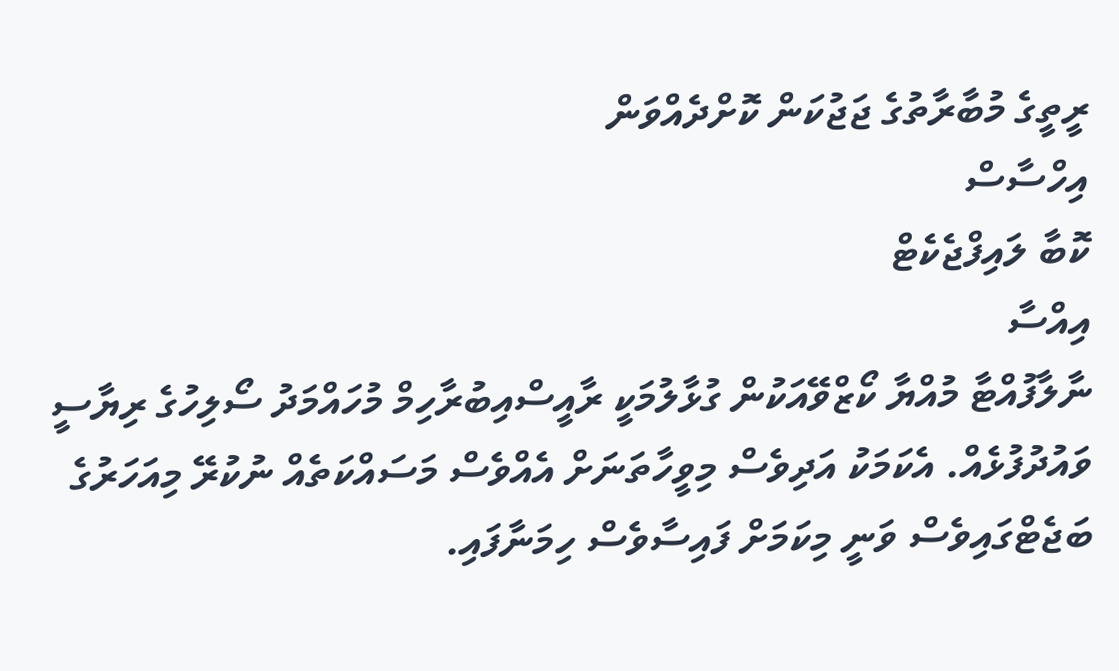ރީތީގެ މުބާރާތުގެ ޖަޖުކަން ކޮށްދެއްވަން
އިހްސާސް
ކޮބާ ލައިފްޖެކެޓް
އިއްސާ
ނާލާފުއްޓާ މުއްޔާ ކޯޒްވޭއަކުން ގުޅާލުމަކީ ރާއީސްއިބުރާހިމް މުހައްމަދު ސޯލިހުގެ ރިޔާސީ ވައުދުފުޅެއް. އެކަމަކު އަދިވެސް މިވީހާތަނަށް އެއްވެސް މަސައްކަތެއް ނުކުރޭ މިއަހަރުގެ ބަޖެޓްގައިވެސް ވަނީ މިކަމަށް ފައިސާވެސް ހިމަނާފައި.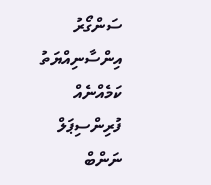ސަންގޯރު
އިންސާނިއްޔަތު ކަމެއްނެއް ފުރިންސިޕަލް
ނަންބް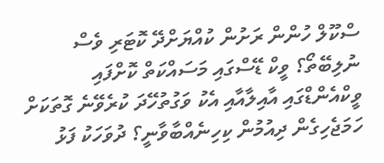ސްކޫލް ހުންން ރަށުން ކުއްޔަށްދޭ ކޮޓަރި ވެސް ނުލިބޭތޯ؟ ވީކް ޑޭސްގައި މަސައްކަތް ކޮށްފައި ވީކްއެންޑްގައި އާއިލާއާއި އެކު ވަގުތުހޭދަ ކުރެވޭނެ ގޮތަކަށް ހަމަޖެހިގެން ދިއުމުން ކިހިނެއްބާވާނީ؟ ދުވަހަކު ފަޅު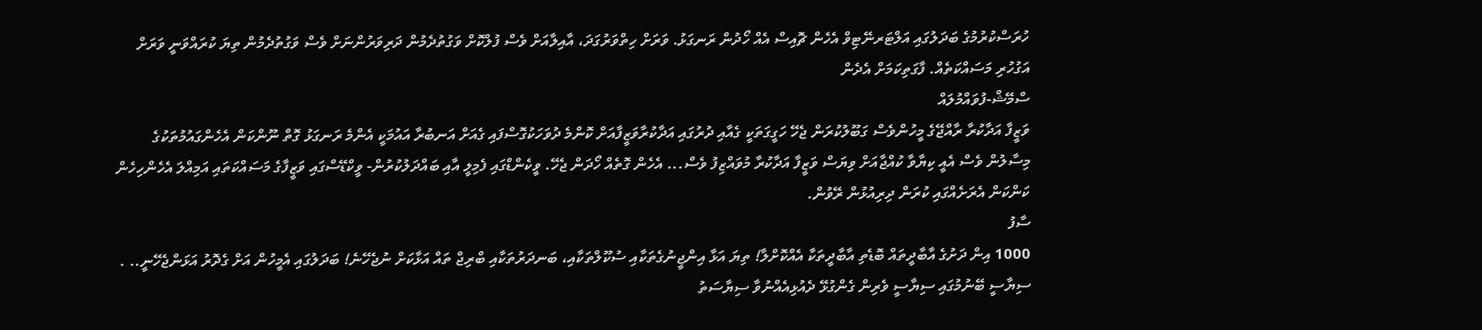ހުރަސްކުރުމުގެ ބަދަލުގައި އަލްޓަރނޭޓިވް އެހެން ޗޮއިސް އެއް ހޯދުން ރަނގަޅު. ވަރަށް ހިތްވަރުގަދަ، އާއިލާއަށް ވެސް ފުލްކޮށް ވަގުތުދެމުން ދަރިވަރުންނަށް ވެސް ވަގުތުދެމުން ތިޔަ ކުރައްވަނީ ވަރަށް އަގުހުރި މަސައްކަތެއް. ފާގަތިކަމަށް އެދެން
ސްމޭޝް-ފުވައްމުލައް
ވަޒީފާ އަދާކުރާ ރާއްޖޭގެ މީހުންވެސް ގަބޫލުކުރަން ޖެހޭ ހަގީގަތަކީ ގެއާއި ދުރުގައި އަދާކުރާވަޒީފާއަށް ކޮންމެ ދުވަހަކުގޮސްފައި ގެއަށް އަނބުރާ އައުމަކީ އެންމެ ރަނގަޅު ގޮތް ނޫންކަން އެހެންގައުމުތަކުގެ މިސާލުން ވެސް އެއީ ކިޔާވާ ކުއްޖާއަށް ވިޔަސް ވަޒީފާ އަދާކުރާ މުވައްޒިފު ވެސް... އެހެން ގޮތެއް ހޯދަން ޖެހޭ. ވީކެންޑްގައި ފެމިލީ އާއި ބައްދަލުކުރުން- ވީކްޑޭސްގައި ވަޒީފާގެ މަސައްކަތައި އަމިއްލަ އެހެންހިހެން ކަންކަން އެރަށެއްގައި ކުރަން ދިރިއުޅުން ރޭވުން.
ސާފު
1000 އިން ދަށުގެ އާބާދީތައް ބޮޑެތި އާބާދީތަކާ އެއްކޮށްލާ! ތިޔަ އަޅާ އިންޖީނުގެތަކާއި ސުކޫލްތަކާއި، ބަނދަރުތަކާއި ބްރިޖް ތައް އަޅާކަށް ނުޖެހޭނެ! ބަދަލުގައި އެމީހުން އަށް ގެދޮރު އަޅަންޖެހޭނީ.. . ސިޔާސީ ބޭނުމުގައި ސިޔާސީ ވެރިން ގެންގުޅޭ ދެއުޅިއެއްނުވާ ސިޔާސަތު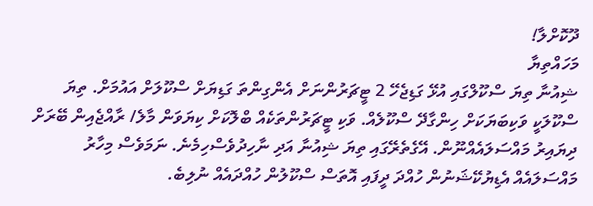ދޫކޮށްލާ!
މަހައްތިޔާ
ޝިއުނާ ތިޔަ ސްކޫލްގައި އުޅޭ ގަޑިޖެހޭ 2 ޓީޗަރުންނަށް އެންގިންތަ ގަޑިޔަށް ސްކޫލަށް އައުމަށް. ތިޔަ ސްކޫލަކީ ވަކިބަޔަކަށް ހިންގާދޭ ސްކޫލެއް. ވަކި ޓީޗަރުންތަކެއް ބްލޮކަށް ކިޔަވަން މާލެ/ ރާއްޖެއިން ބޭރަށް ދިޔައިރު މައްސަލައެއްނޫން. އޭގެތެރޭގައި ތިޔަ ޝިއުނާ އަދި ނާހިދުވެސްހިމެނެ. ނަމަވެސް މިހާރު މައްސަލައެއް އެޑިޔުކޭޝަނުން ހުއްދަ ދީފައި އޮތަސް ސްކޫލުން ހުއްދައެއް ނުލިބެ.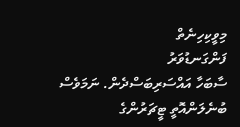މިވީކިހިނެތް
ފަންގަނޑުވަރު
ސާބަހާ އައްސަރިބަސްދެން. ނަމަވެސް ބުނެލަންއޮތީ ޓީޗަރުންގެ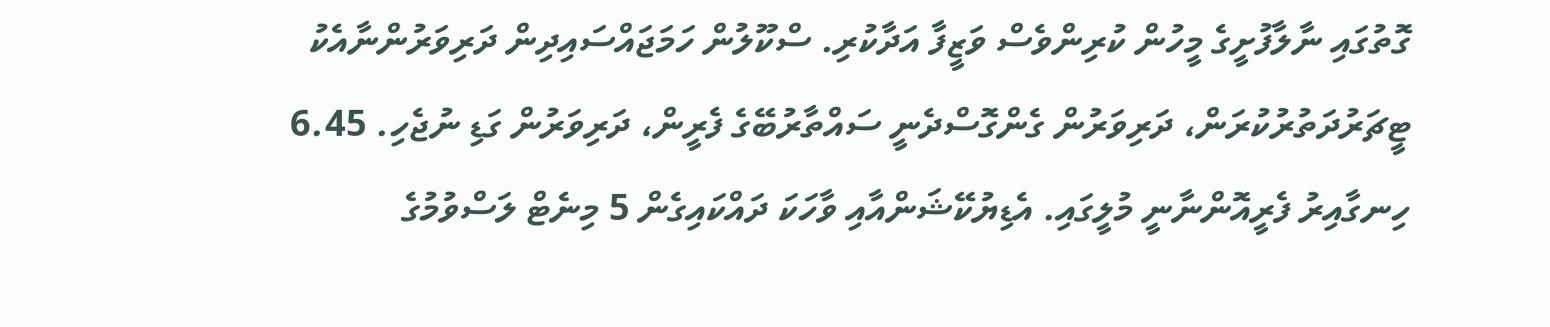ގޮތުގައި ނާލާފުށީގެ މީހުން ކުރިންވެސް ވަޒީފާ އަދާކުރި. ސްކޫލުން ހަމަޖައްސައިދިން ދަރިވަރުންނާއެކު ޓީޗަރުދަތުރުކުރަން، ދަރިވަރުން ގެންގޮސްދެނީ ސައްތާރުބޭގެ ފެރީން، ދަރިވަރުން ގަޑި ނުޖެހި. 6.45 ހިނގާއިރު ފެރީއޮންނާނީ މުލީގައި. އެޑިޔުކޭޝަންއާއި ވާހަކަ ދައްކައިގެން 5 މިނެޓް ލަސްވުމުގެ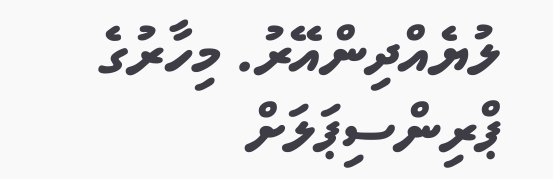ލުޔެއްދިންއޭރު. މިހާރުގެ ޕްރިންސިޕަލަށް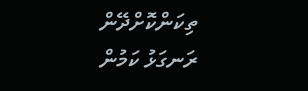ތިކަންކޮށްދޭން ރަނގަޅު ކަމުން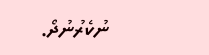ނުކެރުނުދޯ.